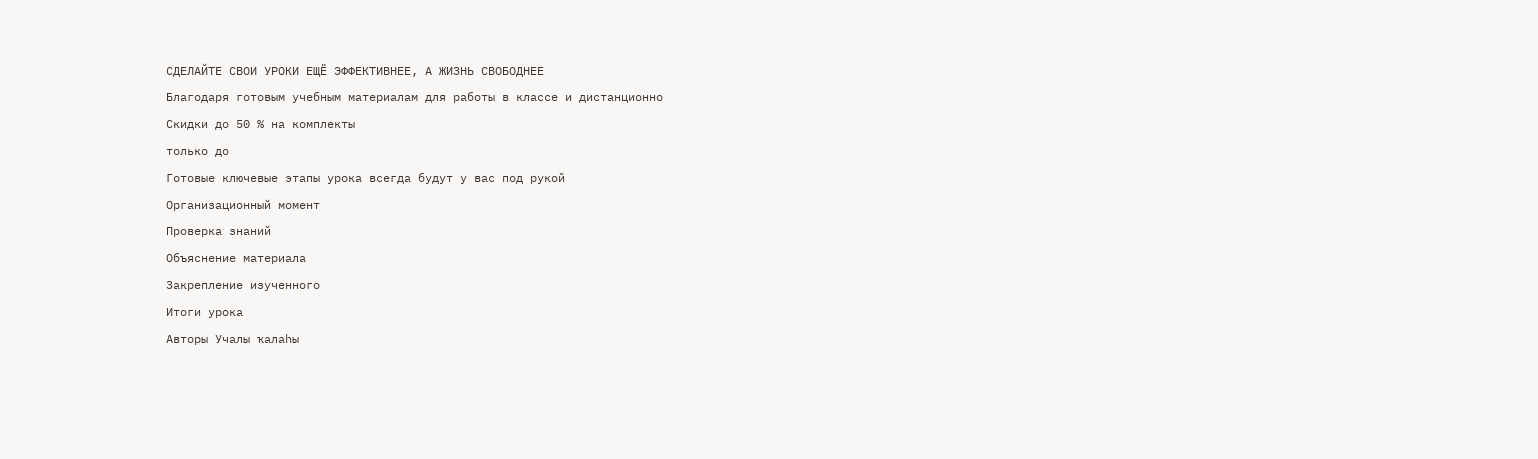СДЕЛАЙТЕ СВОИ УРОКИ ЕЩЁ ЭФФЕКТИВНЕЕ, А ЖИЗНЬ СВОБОДНЕЕ
Благодаря готовым учебным материалам для работы в классе и дистанционно
Скидки до 50 % на комплекты
только до
Готовые ключевые этапы урока всегда будут у вас под рукой
Организационный момент
Проверка знаний
Объяснение материала
Закрепление изученного
Итоги урока
Авторы Учалы ҡалаһы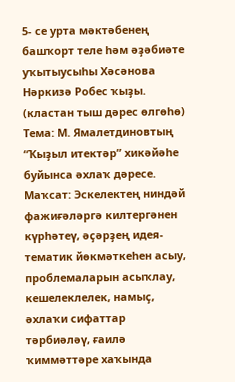5- се урта мәктәбенең башҡорт теле һәм әҙәбиәте уҡытыусыһы Хәсәнова Нәркизә Робес ҡыҙы.
(кластан тыш дәрес өлгөһө)
Тема: М. Ямалетдиновтың “Ҡыҙыл итектәр” хикәйәһе буйынса әхлаҡ дәресе.
Маҡсат: Эскелектең ниндәй фажиғәләргә килтергәнен күрһәтеү, әҫәрҙең идея- тематик йөкмәткеһен асыу, проблемаларын асыҡлау, кешелеклелек, намыҫ, әхлаҡи сифаттар тәрбиәләү, ғаилә ҡиммәттәре хаҡында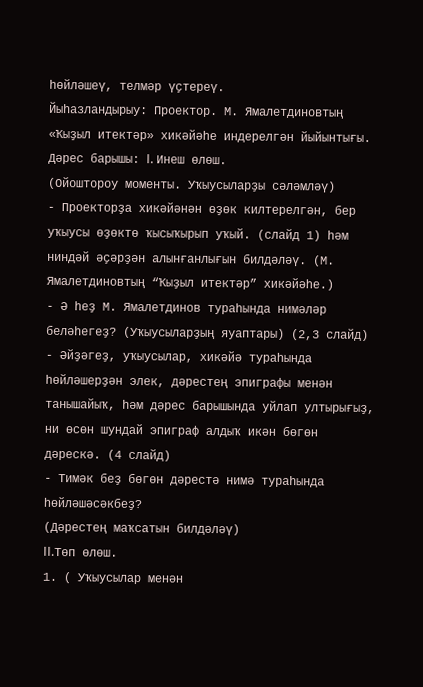һөйләшеү, телмәр үҫтереү.
Йыһазландырыу: Проектор. М. Ямалетдиновтың «Ҡыҙыл итектәр» хикәйәһе индерелгән йыйынтығы.
Дәрес барышы: I. Инеш өлөш.
(Ойоштороу моменты. Уҡыусыларҙы сәләмләү)
- Проекторҙа хикәйәнән өҙөк килтерелгән, бер уҡыусы өҙөктө ҡысыҡырып уҡый. (слайд 1) һәм ниндәй әҫәрҙән алынғанлығын билдәләү. (М. Ямалетдиновтың “Ҡыҙыл итектәр” хикәйәһе.)
- Ә һеҙ М. Ямалетдинов тураһында нимәләр беләһегеҙ? (Уҡыусыларҙың яуаптары) (2,3 слайд)
- Әйҙәгеҙ, уҡыусылар, хикәйә тураһында һөйләшерҙән элек, дәрестең эпиграфы менән танышайыҡ, һәм дәрес барышында уйлап ултырығыҙ, ни өсөн шундай эпиграф алдыҡ икән бөгөн дәрескә. (4 слайд)
- Тимәк беҙ бөгөн дәрестә нимә тураһында һөйләшәсәкбеҙ?
(Дәрестең маҡсатын билдәләү)
II.Төп өлөш.
1. ( Уҡыусылар менән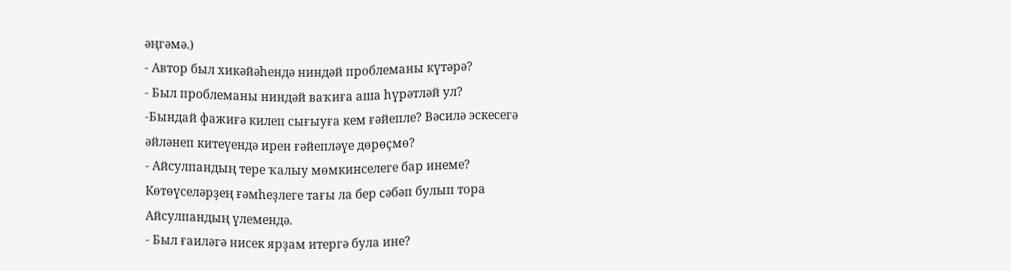әңгәмә.)
- Автор был хикәйәһендә ниндәй проблеманы күтәрә?
- Был проблеманы ниндәй ваҡиға аша һүрәтләй ул?
-Бындай фажиғә килеп сығыуға кем ғәйепле? Вәсилә эскесегә әйләнеп китеүендә ирен ғәйепләүе дөрөҫмө?
- Айсулпандың тере ҡалыу мөмкинселеге бар инеме? Көтөүселәрҙең ғәмһеҙлеге тағы ла бер сәбәп булып тора Айсулпандың үлемендә.
- Был ғаиләгә нисек ярҙам итергә була ине?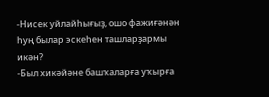-Нисек уйлайһығыҙ, ошо фажиғәнән һуң былар эскеһен ташларҙармы икән?
-Был хикәйәне башҡаларға уҡырға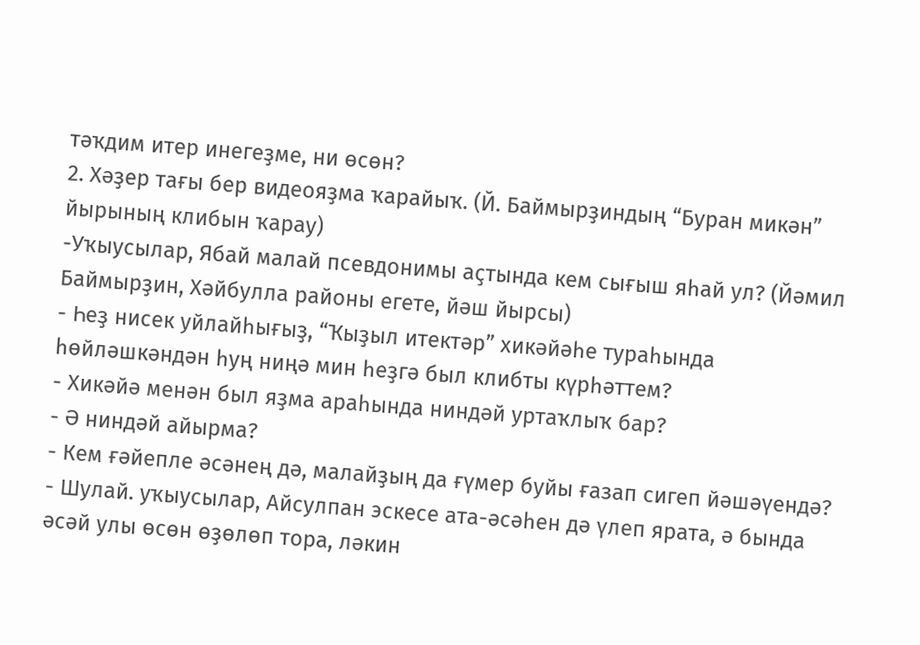тәҡдим итер инегеҙме, ни өсөн?
2. Хәҙер тағы бер видеояҙма ҡарайыҡ. (Й. Баймырҙиндың “Буран микән” йырының клибын ҡарау)
-Уҡыусылар, Ябай малай псевдонимы аҫтында кем сығыш яһай ул? (Йәмил Баймырҙин, Хәйбулла районы егете, йәш йырсы)
- Һеҙ нисек уйлайһығыҙ, “Ҡыҙыл итектәр” хикәйәһе тураһында һөйләшкәндән һуң ниңә мин һеҙгә был клибты күрһәттем?
- Хикәйә менән был яҙма араһында ниндәй уртаҡлыҡ бар?
- Ә ниндәй айырма?
- Кем ғәйепле әсәнең дә, малайҙың да ғүмер буйы ғазап сигеп йәшәүендә?
- Шулай. уҡыусылар, Айсулпан эскесе ата-әсәһен дә үлеп ярата, ә бында әсәй улы өсөн өҙөлөп тора, ләкин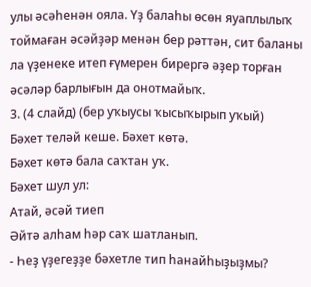улы әсәһенән ояла. Үҙ балаһы өсөн яуаплылыҡ тоймаған әсәйҙәр менән бер рәттән, сит баланы ла үҙенеке итеп ғүмерен бирергә әҙер торған әсәләр барлығын да онотмайыҡ.
3. (4 слайд) (бер уҡыусы ҡысыҡырып уҡый)
Бәхет теләй кеше. Бәхет көтә.
Бәхет көтә бала саҡтан уҡ.
Бәхет шул ул:
Атай, әсәй тиеп
Әйтә алһам һәр саҡ шатланып.
- Һеҙ үҙегеҙҙе бәхетле тип һанайһыҙыҙмы?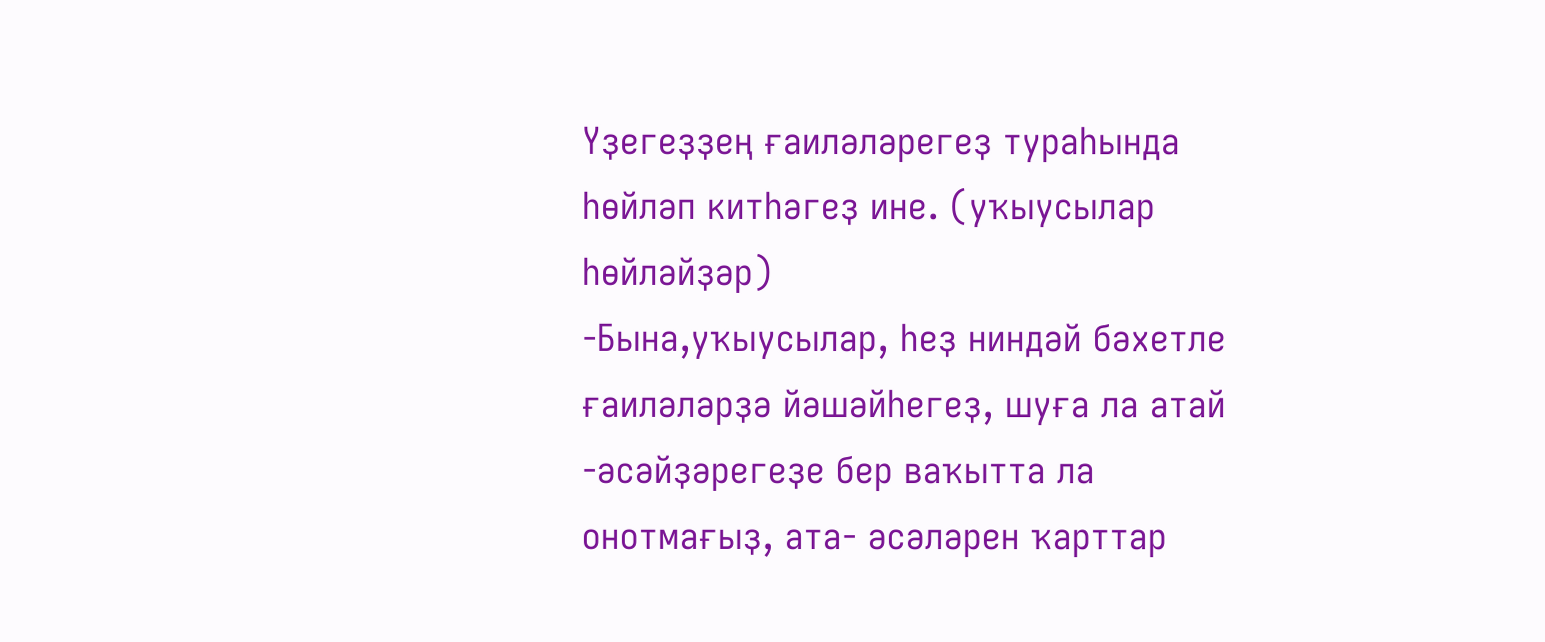Үҙегеҙҙең ғаиләләрегеҙ тураһында һөйләп китһәгеҙ ине. (уҡыусылар һөйләйҙәр)
-Бына,уҡыусылар, һеҙ ниндәй бәхетле ғаиләләрҙә йәшәйһегеҙ, шуға ла атай -әсәйҙәрегеҙе бер ваҡытта ла онотмағыҙ, ата- әсәләрен ҡарттар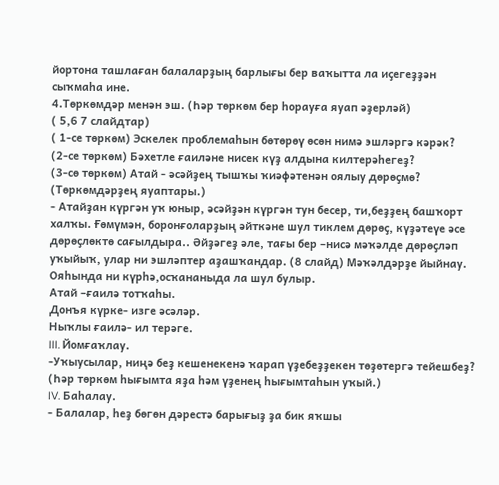йортона ташлаған балаларҙың барлығы бер ваҡытта ла иҫегеҙҙән сыҡмаһа ине.
4.Төркөмдәр менән эш. (Һәр төркөм бер һорауға яуап әҙерләй)
( 5,6 7 слайдтар)
( 1-се төркөм) Эскелек проблемаһын бөтөрөү өсөн нимә эшләргә кәрәк?
(2-се төркөм) Бәхетле ғаиләне нисек күҙ алдына килтерәһегеҙ?
(3-сө төркөм) Атай - әсәйҙең тышҡы ҡиәфәтенән оялыу дөрөҫмө?
(Төркөмдәрҙең яуаптары.)
- Атайҙан күргән уҡ юныр, әсәйҙән күргән тун бесер, ти,беҙҙең башҡорт халҡы. Ғөмүмән, боронғоларҙың әйткәне шул тиклем дөрөҫ, күҙәтеүе әсе дөрөҫлөктө сағылдыра.. Әйҙәгеҙ әле, тағы бер –нисә мәҡәлде дөрөҫләп уҡыйыҡ, улар ни эшләптер аҙашҡандар. (8 слайд) Мәҡәлдәрҙе йыйнау.
Ояһында ни күрһә,осҡананыда ла шул булыр.
Атай –ғаилә тотҡаһы.
Донъя күрке- изге әсәләр.
Ныҡлы ғаилә- ил терәге.
III. Йомғаҡлау.
-Уҡыусылар, ниңә беҙ кешенекенә ҡарап үҙебеҙҙекен төҙөтергә тейешбеҙ?
(Һәр төркөм һығымта яҙа һәм үҙенең һығымтаһын уҡый.)
IV. Баһалау.
- Балалар, һеҙ бөгөн дәрестә барығыҙ ҙа бик яҡшы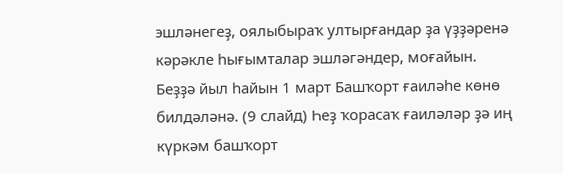эшләнегеҙ, оялыбыраҡ ултырғандар ҙа үҙҙәренә кәрәкле һығымталар эшләгәндер, моғайын. Беҙҙә йыл һайын 1 март Башҡорт ғаиләһе көнө билдәләнә. (9 слайд) Һеҙ ҡорасаҡ ғаиләләр ҙә иң күркәм башҡорт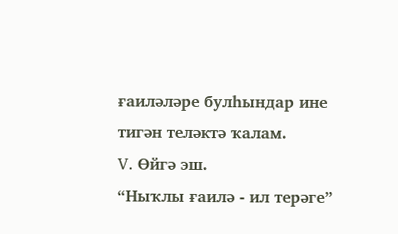ғаиләләре булһындар ине тигән теләктә ҡалам.
V. Өйгә эш.
“Ныҡлы ғаилә - ил терәге”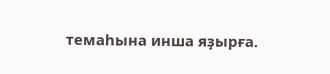темаһына инша яҙырға.